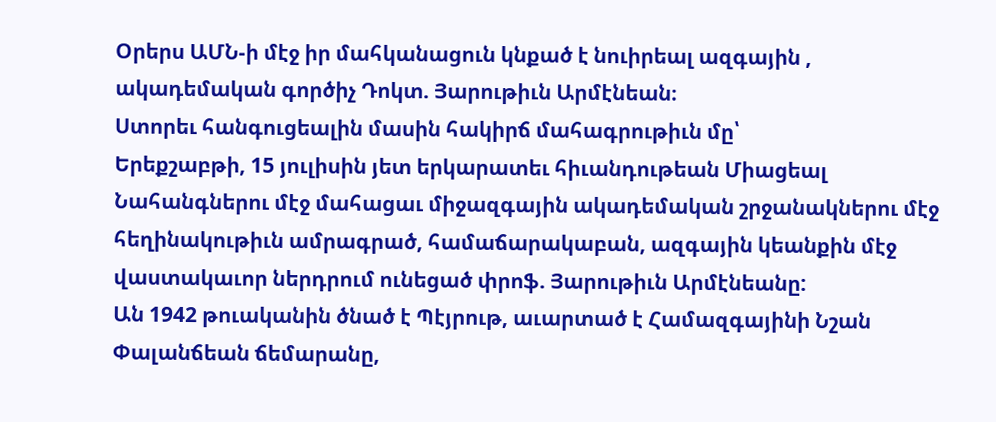Օրերս ԱՄՆ-ի մէջ իր մահկանացուն կնքած է նուիրեալ ազգային , ակադեմական գործիչ Դոկտ. Յարութիւն Արմէնեան։
Ստորեւ հանգուցեալին մասին հակիրճ մահագրութիւն մը՝
Երեքշաբթի, 15 յուլիսին յետ երկարատեւ հիւանդութեան Միացեալ Նահանգներու մէջ մահացաւ միջազգային ակադեմական շրջանակներու մէջ հեղինակութիւն ամրագրած, համաճարակաբան, ազգային կեանքին մէջ վաստակաւոր ներդրում ունեցած փրոֆ. Յարութիւն Արմէնեանը:
Ան 1942 թուականին ծնած է Պէյրութ, աւարտած է Համազգայինի Նշան Փալանճեան ճեմարանը,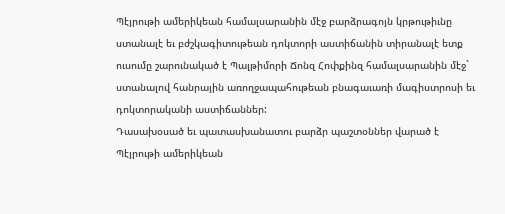Պէյրութի ամերիկեան համալսարանին մէջ բարձրագոյն կրթութիւնը ստանալէ եւ բժշկագիտութեան դոկտորի աստիճանին տիրանալէ ետք ուսումը շարունակած է Պալթիմորի Ճոնզ Հոփքինզ համալսարանին մէջ` ստանալով հանրային առողջապահութեան բնագաւառի մագիստրոսի եւ դոկտորականի աստիճաններ:
Դասախօսած եւ պատասխանատու բարձր պաշտօններ վարած է Պէյրութի ամերիկեան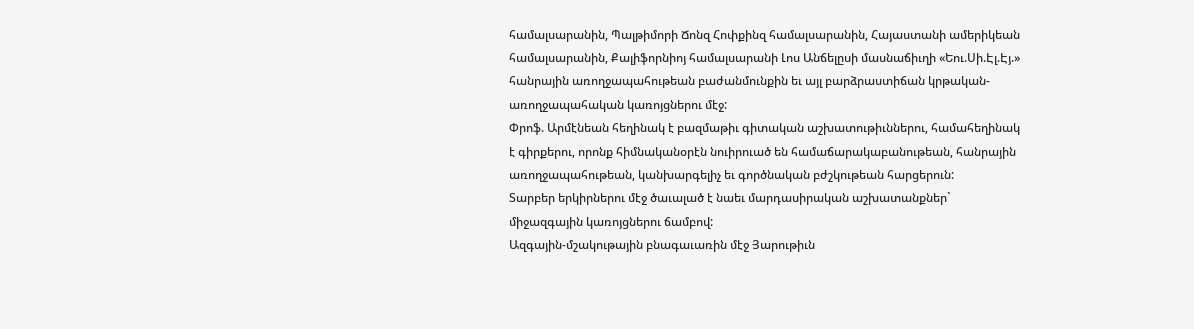համալսարանին, Պալթիմորի Ճոնզ Հոփքինզ համալսարանին, Հայաստանի ամերիկեան համալսարանին, Քալիֆորնիոյ համալսարանի Լոս Անճելըսի մասնաճիւղի «Եու.Սի.Էլ.Էյ.» հանրային առողջապահութեան բաժանմունքին եւ այլ բարձրաստիճան կրթական-առողջապահական կառոյցներու մէջ:
Փրոֆ. Արմէնեան հեղինակ է բազմաթիւ գիտական աշխատութիւններու, համահեղինակ է գիրքերու, որոնք հիմնականօրէն նուիրուած են համաճարակաբանութեան, հանրային առողջապահութեան, կանխարգելիչ եւ գործնական բժշկութեան հարցերուն:
Տարբեր երկիրներու մէջ ծաւալած է նաեւ մարդասիրական աշխատանքներ` միջազգային կառոյցներու ճամբով:
Ազգային-մշակութային բնագաւառին մէջ Յարութիւն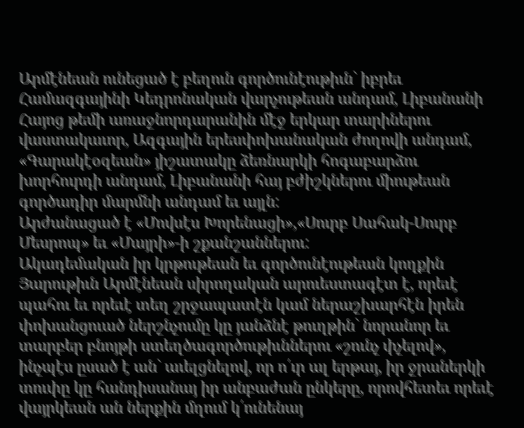Արմէնեան ունեցած է բեղուն գործունէութիւն` իբրեւ Համազգայինի Կեդրոնական վարչութեան անդամ, Լիբանանի Հայոց թեմի առաջնորդարանին մէջ երկար տարիներու վաստակաւոր, Ազգային երեսփոխանական ժողովի անդամ, «Գարակէօզեան» յիշատակը ձեռնարկի հոգաբարձու խորհուրդի անդամ, Լիբանանի հայ բժիշկներու միութեան գործադիր մարմնի անդամ եւ այլն:
Արժանացած է «Մովսէս Խորենացի»,«Սուրբ Սահակ-Սուրբ Մեսրոպ» եւ «Մայրի»-ի շքանշաններու:
Ակադեմական իր կրթութեան եւ գործունէութեան կողքին Յարութիւն Արմէնեան սիրողական արուեստագէտ է, որեւէ պահու եւ որեւէ տեղ շրջապատէն կամ ներաշխարհէն իրեն փոխանցուած ներշնչումը կը յանձնէ թուղթին` նորանոր եւ տարբեր բնոյթի ստեղծագործութիւններու «շունչ փչելով», ինչպէս ըսած է ան` աւելցնելով, որ ո՛ւր ալ երթայ, իր ջրաներկի տուփը կը հանդիսանայ իր անբաժան ընկերը, որովհետեւ որեւէ վայրկեան ան ներքին մղում կ՛ունենայ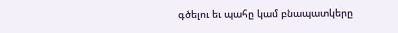գծելու եւ պահը կամ բնապատկերը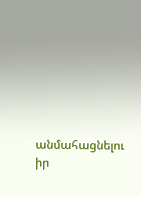անմահացնելու իր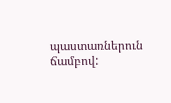պաստառներուն ճամբով: